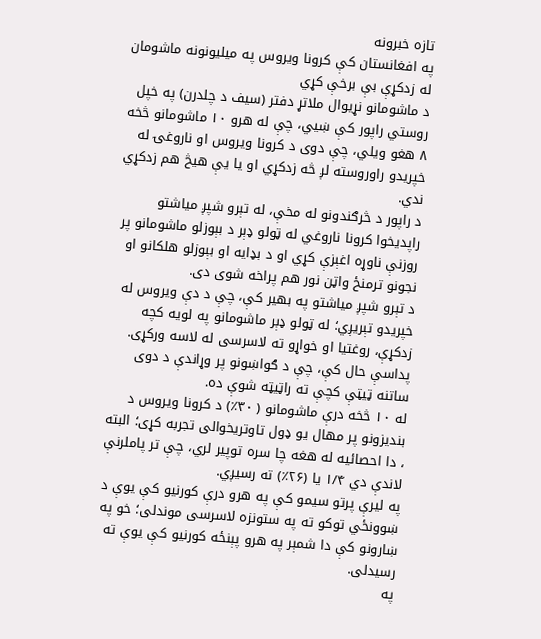تازه خبرونه
په افغانستان کې کرونا ویروس په میلیونونه ماشومان له زدکړې بې برخې کړي
د ماشومانو نړیوال ملاتړ دفتر (سیف د چلدرن) په خپل روستي راپور کې ښیي، چې له هرو ۱۰ ماشومانو څخه ۸ هغو ویلي، چې دوی د کرونا ویروس او ناروغۍ له خپریدو راوروسته لږ څه زدکړي او یا یې هیڅ هم زدکړي ندي.
د راپور د څرګندونو له مخې، له تېرو شپږ میاشتو راپدیخوا کرونا ناروغي له ټولو ډېر د بېوزلو ماشومانو پر روزنې ناوړه اغېزې کړي او د بډایه او بېوزلو هلکانو او نجونو ترمنځ واټن نور هم پراخه شوی دی.
د تېرو شپږ میاشتو په بهیر کې، چې د دې ویروس له خپریدو تېریږي؛ له ټولو ډېر ماشومانو په لویه کچه زدکړې، روغتیا او خواړو ته لاسرسی له لاسه ورکړی. پداسې حال کې، چې د ګواښونو پر وړاندې د دوی ساتنه ټیټې کچې ته راټیټه شوې ده.
له ۱۰ څخه درې ماشومانو ( ۳۰٪) د کرونا ویروس د بندیزونو پر مهال یو ډول تاوتریخوالی تجربه کړی؛ البته ، دا احصائیه له هغه چا سره توپیر لري، چې تر پاملرنې لاندې دي ۱/۴ یا (۲۶٪) ته رسیږي.
په لیرې پرتو سیمو کې په هرو درې کورنیو کې یوې د ښوونځي توکو ته په ستونزه لاسرسی موندلی؛ خو په ښارونو کې دا شمېر په هرو پېنځه کورنیو کې یوې ته رسیدلی.
په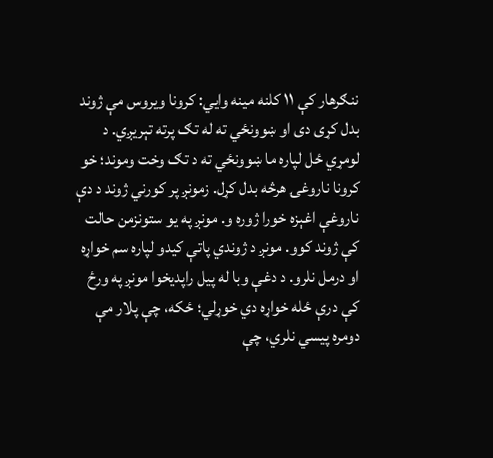ننګرهار کې ۱۱ کلنه مینه وایي: کرونا ویروس مې ژوند بدل کړی دی او ښوونځي ته له تګ پرته تېریږي. د لومړي ځل لپاره ما ښوونځي ته د تګ وخت وموند؛ خو کرونا ناروغۍ هرڅه بدل کړل. زمونږ پر کورني ژوند د دې ناروغې اغېزه خورا ژوره و. مونږ په یو ستونزمن حالت کې ژوند کوو. مونږ د ژوندي پاتې کیدو لپاره سم خواړه او درمل نلرو. د دغې وبا له پیل راپدیخوا مونږ په ورځ کې درې ځله خواړه دي خوړلي؛ ځکه، چې پلار مې دومره پیسي نلري، چې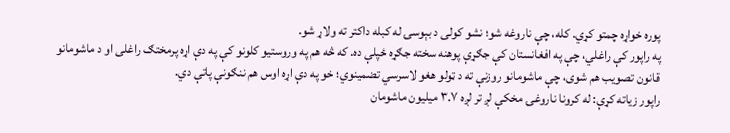پوره خواړه چمتو کړي. کله، چې ناروغه شو؛ نشو کولی د بېوسۍ له کبله داکتر ته ولاړ شو.
په راپور کې راغلي، چې په افغانستان کې جګړې پوهنه سخته جګړه ځپلې ده. که څه هم په وروستيو کلونو کې په دې اړه پرمختګ راغلی او د ماشومانو قانون تصویب هم شوی، چې ماشومانو روزنې ته د ټولو هغو لاسرسي تضمینوي؛ خو په دې اړه اوس هم ننګونې پاتې دي.
راپور زیاته کړې: له کرونا ناروغۍ مخکې لږ تر لږه ۳.۷ میلیون ماشومان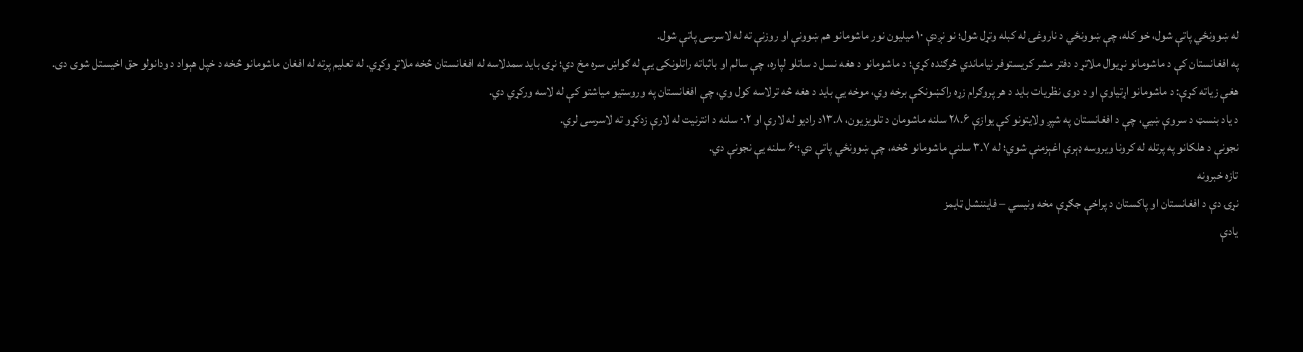له ښوونځي پاتې شول، خو کله، چې ښوونځي د ناروغۍ له کبله وتړل شول؛ نو نږدې ۱۰ میلیون نور ماشومانو هم ښوونې او روزنې ته له لاسرسی پاتې شول.
په افغانستان کې د ماشومانو نړیوال ملاتړ د دفتر مشر کریستوفر نیاماندي څرګنده کړې؛ د ماشومانو د هغه نسل د ساتلو لپاره، چې سالم او باثباته راتلونکی یې له ګواښ سره مخ دي؛ نړۍ باید سمدلاسه له افغانستان څخه ملاتړ وکړي. له تعلیم پرته له افغان ماشومانو څخه د خپل هېواد د ودانولو حق اخیستل شوی دی.
هغې زیاته کړې: د ماشومانو اړتیاوې او د دوی نظریات باید د هر پروګرام زړه راکښونکې برخه وي، موخه یې باید د هغه څه ترلاسه کول وي، چې افغانستان په وروستیو میاشتو کې له لاسه ورکړي دي.
د یاد بنسټ د سروې ښیي، چې د افغانستان په شپږ ولایتونو کې یوازې ۲۸.۶ سلنه ماشومان د تلویزیون، ۱۳.۸د رادیو له لارې او ۰.۲ سلنه د انترنیت له لارې زدکړو ته لاسرسی لري.
نجونې د هلکانو په پرتله له کرونا ویروسه ډېرې اغېزمنې شوي؛ له ۳.۷ سلنې ماشومانو څخه، چې ښوونځي پاتې دي؛۶۰ سلنه یې نجونې دي.
تازه خبرونه
نړۍ دې د افغانستان او پاکستان د پراخې جګړې مخه ونیسي – فایننشل ټایمز
یادې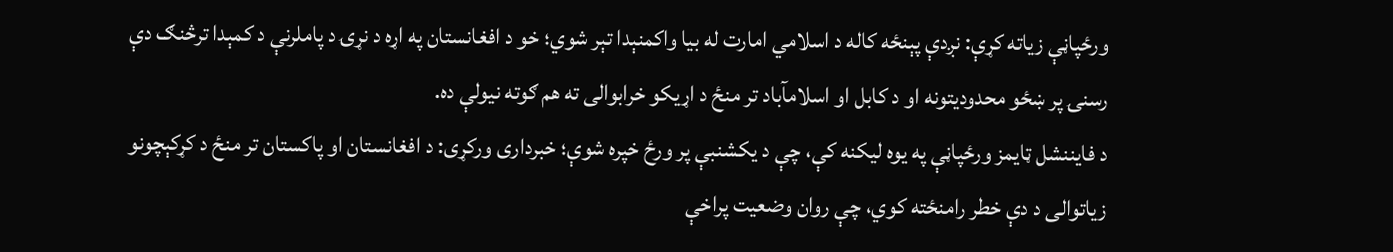ورځپاڼې زیاته کړې: نږدې پېنځه کاله د اسلامي امارت له بیا واکمنېدا تېر شوي؛ خو د افغانستان په اړه د نړۍ د پاملرنې د کمېدا ترڅنګ دې رسنۍ پر ښځو محدودیتونه او د کابل او اسلامآباد تر منځ د اړیکو خرابوالی ته هم ګوته نیولې ده.
د فایننشل ټایمز ورځپاڼې په یوه لیکنه کې، چې د یکشنبې پر ورځ خپره شوې؛ خبرداری ورکړی: د افغانستان او پاکستان تر منځ د کړکېچونو زیاتوالی د دې خطر رامنځته کوي، چې روان وضعیت پراخې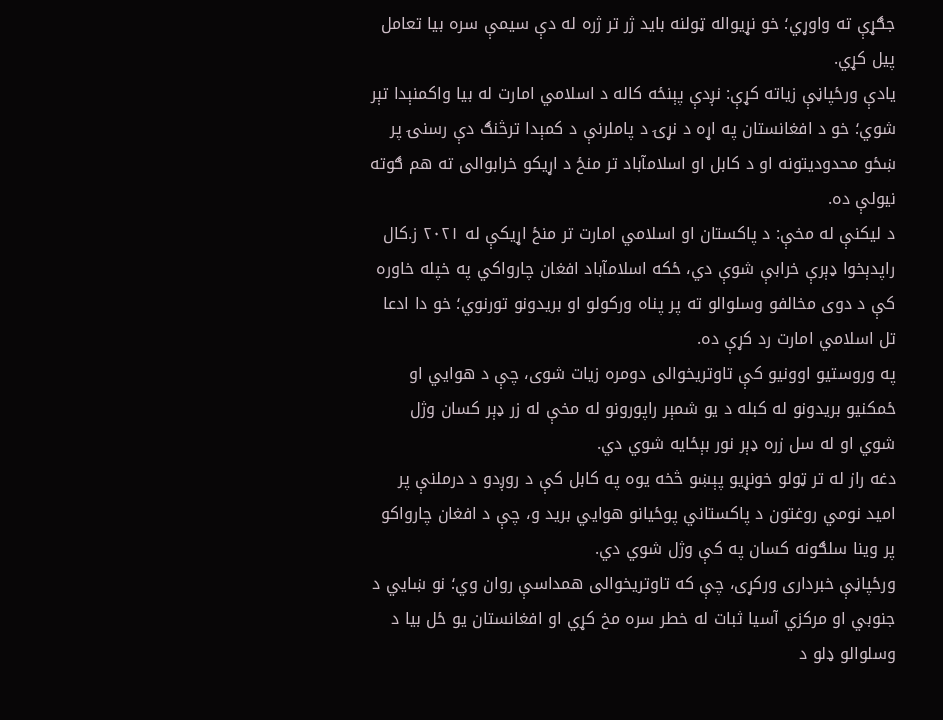جګړې ته واوړي؛ خو نړیواله ټولنه باید ژر تر ژره له دې سیمې سره بیا تعامل پیل کړي.
یادې ورځپاڼې زیاته کړې: نږدې پېنځه کاله د اسلامي امارت له بیا واکمنېدا تېر شوي؛ خو د افغانستان په اړه د نړۍ د پاملرنې د کمېدا ترڅنګ دې رسنۍ پر ښځو محدودیتونه او د کابل او اسلامآباد تر منځ د اړیکو خرابوالی ته هم ګوته نیولې ده.
د لیکنې له مخې: د پاکستان او اسلامي امارت تر منځ اړیکې له ۲۰۲۱ ز.کال راپدېخوا ډېرې خرابې شوې دي، ځکه اسلامآباد افغان چارواکي په خپله خاوره کې د دوی مخالفو وسلوالو ته پر پناه ورکولو او بریدونو تورنوي؛ خو دا ادعا تل اسلامي امارت رد کړې ده.
په وروستیو اوونیو کې تاوتریخوالی دومره زیات شوی، چې د هوايي او ځمکنیو بریدونو له کبله د یو شمېر راپورونو له مخې له زر ډېر کسان وژل شوي او له سل زره ډېر نور بېځایه شوي دي.
دغه راز له تر ټولو خونړیو پېښو څخه یوه په کابل کې د روږدو د درملنې پر امید نومي روغتون د پاکستاني پوځیانو هوايي برید و، چې د افغان چارواکو پر وینا سلګونه کسان په کې وژل شوي دي.
ورځپاڼې خبرداری ورکړی، چې که تاوتریخوالی همداسې روان وي؛ نو ښايي د جنوبي او مرکزي آسیا ثبات له خطر سره مخ کړي او افغانستان یو ځل بیا د وسلوالو ډلو د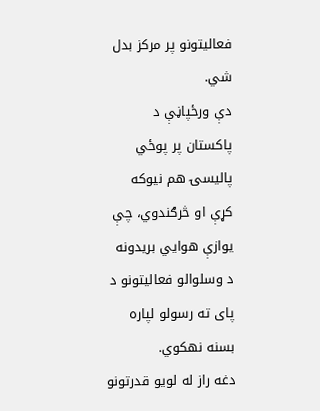فعالیتونو پر مرکز بدل شي.
دې ورځپاڼې د پاکستان پر پوځي پالیسۍ هم نیوکه کړې او څرګندوي، چې یوازې هوايي بریدونه د وسلوالو فعالیتونو د پای ته رسولو لپاره بسنه نهکوي.
دغه راز له لویو قدرتونو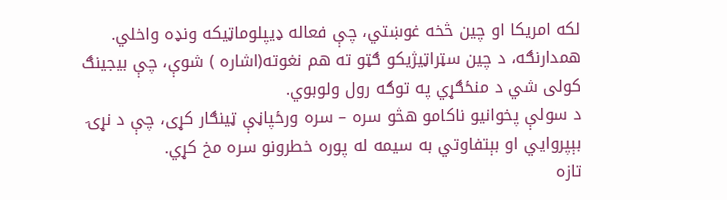لکه امریکا او چین څخه غوښتي، چې فعاله ډیپلوماټیکه ونډه واخلي.
همدارنګه، د چین سټراټیژیکو ګټو ته هم نغوته(اشاره ) شوې، چې بیجینګ کولی شي د منځګړي په توګه رول ولوبوي.
د سولې پخوانیو ناکامو هڅو سره – سره ورځپاڼې ټینګار کړی، چې د نړۍ بېپروايي او بېتفاوتي به سیمه له پوره خطرونو سره مخ کړي.
تازه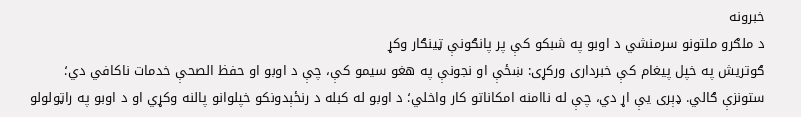خبرونه
د ملګرو ملتونو سرمنشي د اوبو په شبکو کې پر پانګونې ټینګار وکړ
ګوتریش په خپل پیغام کې خبرداری ورکړی: ښځې او نجونې په هغو سیمو کې، چې د اوبو او حفظ الصحې خدمات ناکافي دي؛ ستونزې ګالي. ډېری یې اړ دي، چې له ناامنه امکاناتو کار واخلي؛ د اوبو له کبله د رنځېدونکو خپلوانو پالنه وکړي او د اوبو په راټولولو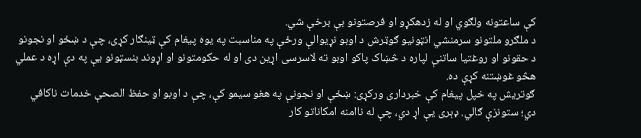کې ساعتونه ولګوي او له زدهکړو او فرصتونو بې برخې شي.
د ملګرو ملتونو سرمنشي انټونیو ګوټرش د اوبو نړیوالې ورځې په مناسبت په یوه پیغام کې ټینګار کړی، چې د ښځو او نجونو د حقونو او روغتیا ساتنې لپاره د څښاک پاکو اوبو ته لاسرسی اړین دی او له حکومتونو او اړوند بنسټونو یې په دې اړه د عملي هڅو غوښتنه کړې ده.
ګوتریش په خپل پیغام کې خبرداری ورکړی: ښځې او نجونې په هغو سیمو کې، چې د اوبو او حفظ الصحې خدمات ناکافي دي؛ ستونزې ګالي. ډېری یې اړ دي، چې له ناامنه امکاناتو کار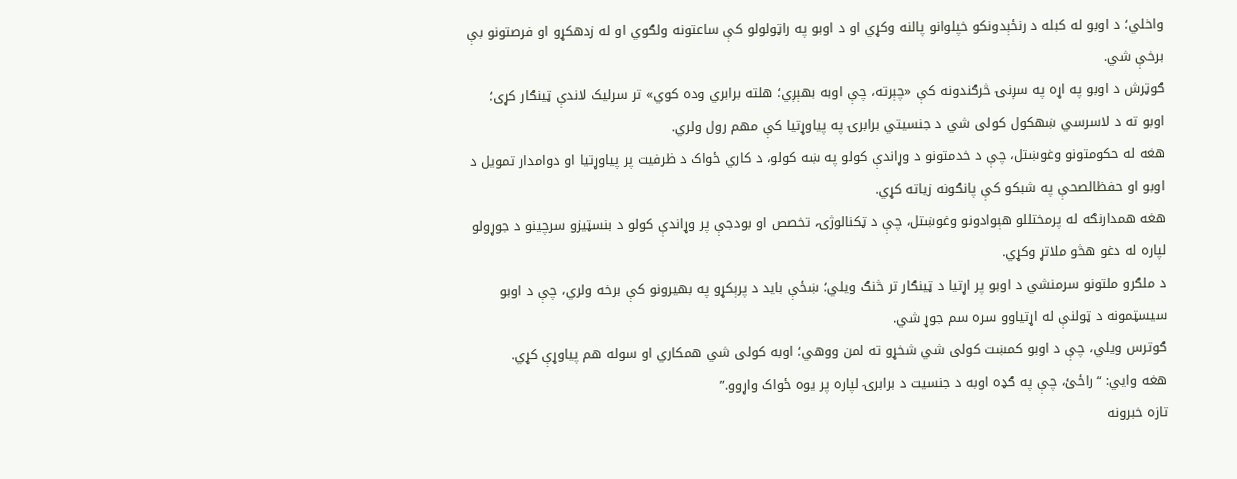واخلي؛ د اوبو له کبله د رنځېدونکو خپلوانو پالنه وکړي او د اوبو په راټولولو کې ساعتونه ولګوي او له زدهکړو او فرصتونو بې برخې شي.
ګوټرش د اوبو په اړه په سږنۍ څرګندونه کې «چېرته، چې اوبه بهېږي؛ هلته برابري وده کوي» تر سرلیک لاندې ټینګار کړی؛ اوبو ته د لاسرسي ښهکول کولی شي د جنسیتي برابرۍ په پیاوړتیا کې مهم رول ولري.
هغه له حکومتونو وغوښتل، چې د خدمتونو د وړاندې کولو په ښه کولو، د کاري ځواک د ظرفیت پر پیاوړتیا او دوامدار تمویل د اوبو او حفظالصحې په شبکو کې پانګونه زیاته کړي.
هغه همدارنګه له پرمختللو هېوادونو وغوښتل، چې د ټکنالوژۍ، تخصص او بودجې پر وړاندې کولو د بنسټیزو سرچینو د جوړولو لپاره له دغو هڅو ملاتړ وکړي.
د ملګرو ملتونو سرمنشي د اوبو پر اړتیا د ټینګار تر څنګ ویلي؛ ښځې باید د پرېکړو په بهیرونو کې برخه ولري، چې د اوبو سیسټمونه د ټولنې له اړتیاوو سره سم جوړ شي.
ګوترس ویلي، چې د اوبو کمښت کولی شي شخړو ته لمن ووهي؛ اوبه کولی شي همکاري او سوله هم پیاوړې کړي.
هغه وایي: “راځئ، چې په ګډه اوبه د جنسیت د برابرۍ لپاره پر یوه ځواک واړوو.”
تازه خبرونه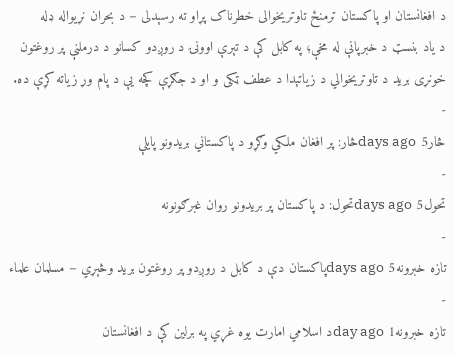د افغانستان او پاکستان ترمنځ تاوتریخوالی خطرناک پړاو ته رسېدلی – د بحران نړیواله ډله
د یاد بنسټ د خبرپانې له مخې؛ په کابل کې د تېرې اوونۍ د روږدو کسانو د درملنې پر روغتون خونړی برید د تاوتریخوالي د زیاتېدا د عطف ټکی و او د جګړې کچه یې د پام وړ زیاته کړې ده.
-
څار5 days agoڅار: پر افغان ملکي وګړو د پاکستاني بریدونو پایلې
-
تحول5 days agoتحول: د پاکستان پر بریدونو روان غبرګونونه
-
تازه خبرونه5 days agoپاکستان دې د کابل د روږدو پر روغتون برید وڅېړي – مسلمان علماء
-
تازه خبرونه1 day agoد اسلامي امارت یوه غړي په برلین کې د افغانستان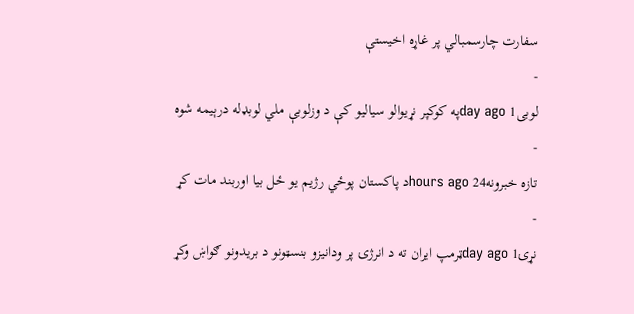سفارت چارسمبالي پر غاړه اخیستې
-
لوبی1 day agoپه کوکپر نړیوالو سیالیو کې د وزلوبې ملي لوبډله درېیمه شوه
-
تازه خبرونه24 hours agoد پاکستان پوځي رژیم یو ځل بیا اوربند مات کړ
-
نړۍ1 day agoټرمپ ایران ته د انرژۍ پر ودانیزو بنسټونو د بریدونو ګواښ وکړ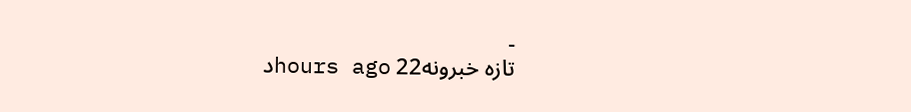-
تازه خبرونه22 hours agoد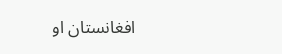افغانستان او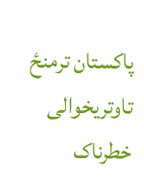پاکستان ترمنځ تاوتریخوالی خطرناک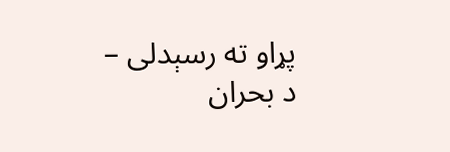پړاو ته رسېدلی – د بحران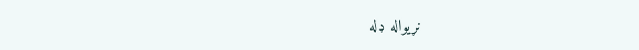نړیواله ډله